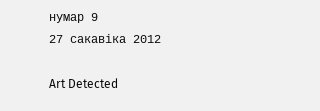нумар 9
27 сакавіка 2012

Art Detected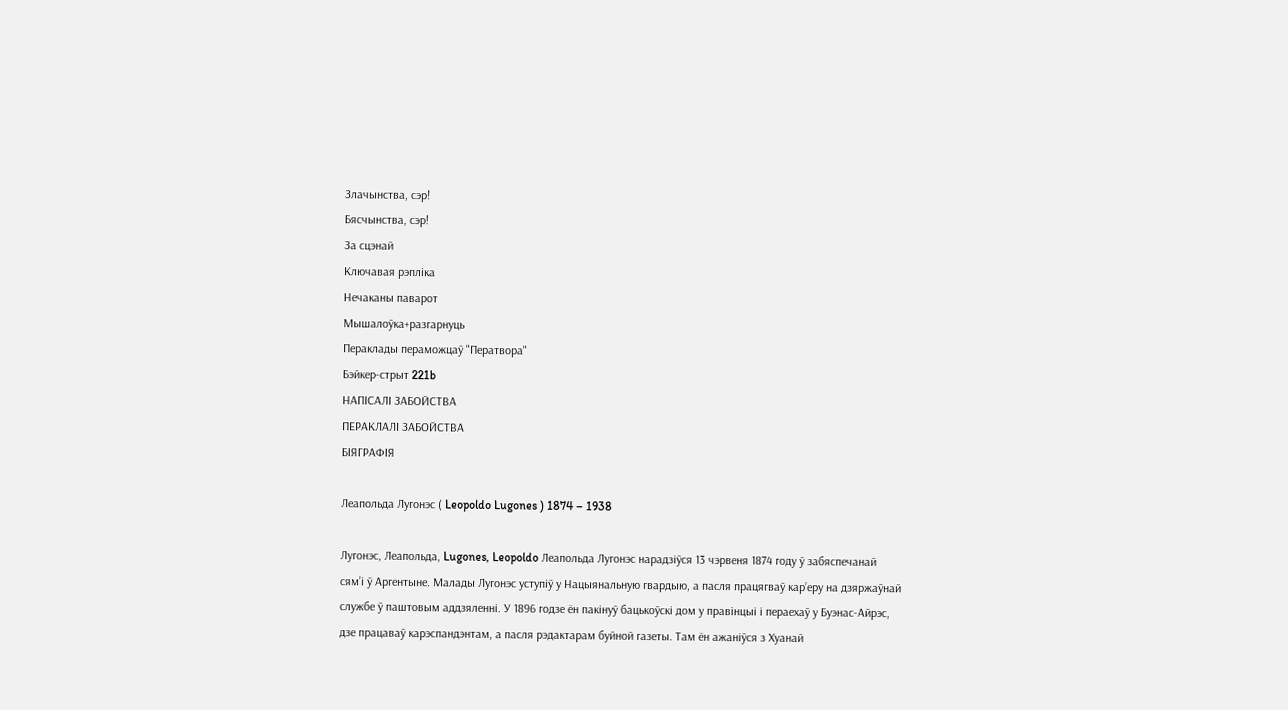Злачынства, сэр!
Бясчынства, сэр!
За сцэнай
Ключавая рэпліка
Нечаканы паварот
Мышалоўка+разгарнуць
Пераклады пераможцаў "Ператвора"
Бэйкер-стрыт 221b
НАПІСАЛІ ЗАБОЙСТВА
ПЕРАКЛАЛІ ЗАБОЙСТВА
БІЯГРАФІЯ

Леапольда Лугонэс ( Leopoldo Lugones ) 1874 – 1938

Лугонэс, Леапольда, Lugones, Leopoldo Леапольда Лугонэс нарадзіўся 13 чэрвеня 1874 году ў забяспечанай сям’і ў Аргентыне. Малады Лугонэс уступіў у Нацыянальную гвардыю, а пасля працягваў кар’еру на дзяржаўнай службе ў паштовым аддзяленні. У 1896 годзе ён пакінуў бацькоўскі дом у правінцыі і пераехаў у Буэнас-Айрэс, дзе працаваў карэспандэнтам, а пасля рэдактарам буйной газеты. Там ён ажаніўся з Хуанай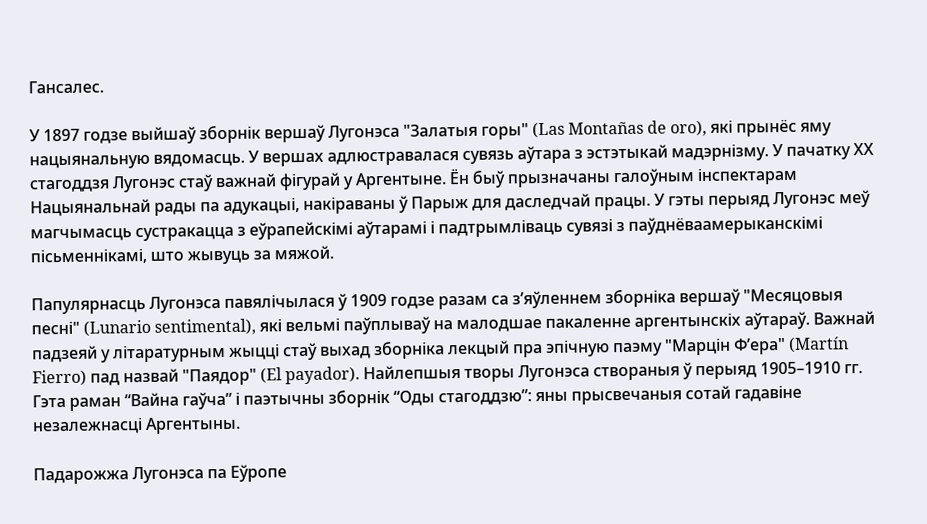Гансалес.

У 1897 годзе выйшаў зборнік вершаў Лугонэса "Залатыя горы" (Las Montañas de oro), які прынёс яму нацыянальную вядомасць. У вершах адлюстравалася сувязь аўтара з эстэтыкай мадэрнізму. У пачатку ХХ стагоддзя Лугонэс стаў важнай фігурай у Аргентыне. Ён быў прызначаны галоўным інспектарам Нацыянальнай рады па адукацыі, накіраваны ў Парыж для даследчай працы. У гэты перыяд Лугонэс меў магчымасць сустракацца з еўрапейскімі аўтарамі і падтрымліваць сувязі з паўднёваамерыканскімі пісьменнікамі, што жывуць за мяжой.

Папулярнасць Лугонэса павялічылася ў 1909 годзе разам са з’яўленнем зборніка вершаў "Месяцовыя песні" (Lunario sentimental), які вельмі паўплываў на малодшае пакаленне аргентынскіх аўтараў. Важнай падзеяй у літаратурным жыцці стаў выхад зборніка лекцый пра эпічную паэму "Марцін Ф’ера" (Martín Fierro) пад назвай "Паядор" (El payador). Найлепшыя творы Лугонэса створаныя ў перыяд 1905–1910 гг. Гэта раман “Вайна гаўча” і паэтычны зборнік “Оды стагоддзю”: яны прысвечаныя сотай гадавіне незалежнасці Аргентыны.

Падарожжа Лугонэса па Еўропе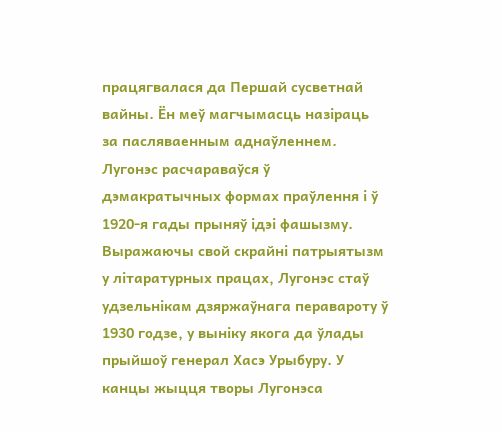працягвалася да Першай сусветнай вайны. Ён меў магчымасць назіраць за пасляваенным аднаўленнем. Лугонэс расчараваўся ў дэмакратычных формах праўлення і ў 1920-я гады прыняў ідэі фашызму. Выражаючы свой скрайні патрыятызм у літаратурных працах, Лугонэс стаў удзельнікам дзяржаўнага перавароту ў 1930 годзе, у выніку якога да ўлады прыйшоў генерал Хасэ Урыбуру. У канцы жыцця творы Лугонэса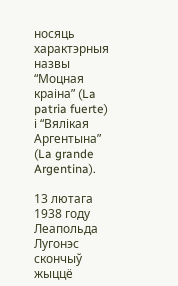носяць характэрныя назвы “Моцная краіна” (La patria fuerte) і “Вялікая Аргентына” (La grande Argentina).

13 лютага 1938 году Леапольда Лугонэс скончыў жыццё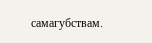самагубствам.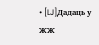• [LJ]Дадаць у ЖЖ